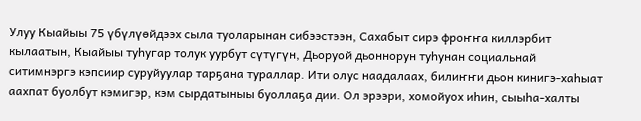Улуу Кыайыы 75 үбүлүөйдээх сыла туоларынан сибээстээн, Сахабыт сирэ фроҥҥа киллэрбит кылаатын, Кыайыы туһугар толук уурбут сүтүгүн, Дьоруой дьоннорун туһунан социальнай ситимнэргэ кэпсиир суруйуулар тарҕана тураллар. Ити олус наадалаах, билиҥҥи дьон кинигэ-хаһыат аахпат буолбут кэмигэр, кэм сырдатыныы буоллаҕа дии. Ол эрээри, хомойуох иһин, сыыһа-халты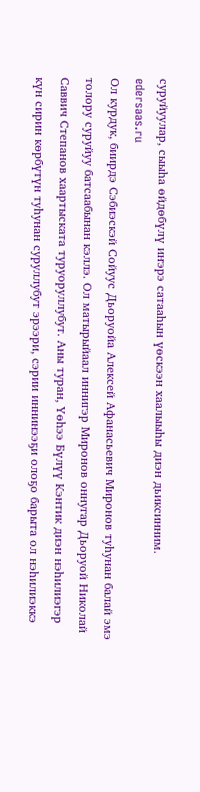суруйуулар, сыыһа өйдөбүлү иҥэрэ сатааһын үөскээн хаалыыһы диэн дьиксинним.
edersaas.ru
Ол курдук, биирдэ Сэбиэскэй Сойуус Дьоруойа Алексей Афанасьевич Миронов туһунан балай эмэ толору суруйуу батсаабынан кэллэ. Ол матырыйаал иннигэр Миронов оннугар Дьоруой Николай Саввич Степанов хаартыската туруоруллубут. Аны туран, Үөһээ Бүлүү Кэнтик диэн нэһилиэгэр күн сирин көрбүтүн туһунан суруллубут эрээри, сэрии иннинээҕи олоҕо барыта ол нэһилиэккэ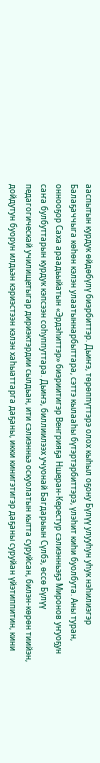ааспытын курдук өйдөбүлү биэрбиттэр. Дьиҥэ, төрөппүттэрэ олох кыһыл оҕону Бүлүү улууһун уһук нэһилиэгэр Балаҕаччыга көһөн кэлэн улаатыннарбыттара, сэттэ кылааһы бүтэртэрбиттэрэ, үлэһит киһи буолбута. Аны туран, оннооҕор Саха араадьыйатын «Эрдэһиттэр» биэриитигэр Венгрияҕа Ншеран-Керестур сэлиэнньэҕэ Миронов уҥуоҕун саҥа булбуттарын курдук кэпсээн соһуппуттара. Дьиҥэ, биллиилээх учуонай Багдарыын Сүлбэ, өссө Бүлүү педагогическай училищетыгар дириэктэрдии сылдьан, ити сэлиэнньэ оскуолатын кытта суруйсан, билэн-көрөн тиийэн, дойдутун буорун илдьэн кэриэстээн кэлэн хаһыаттарга даҕаны, икки кинигэтигэр даҕаны суруйан үйэтиппитин, кини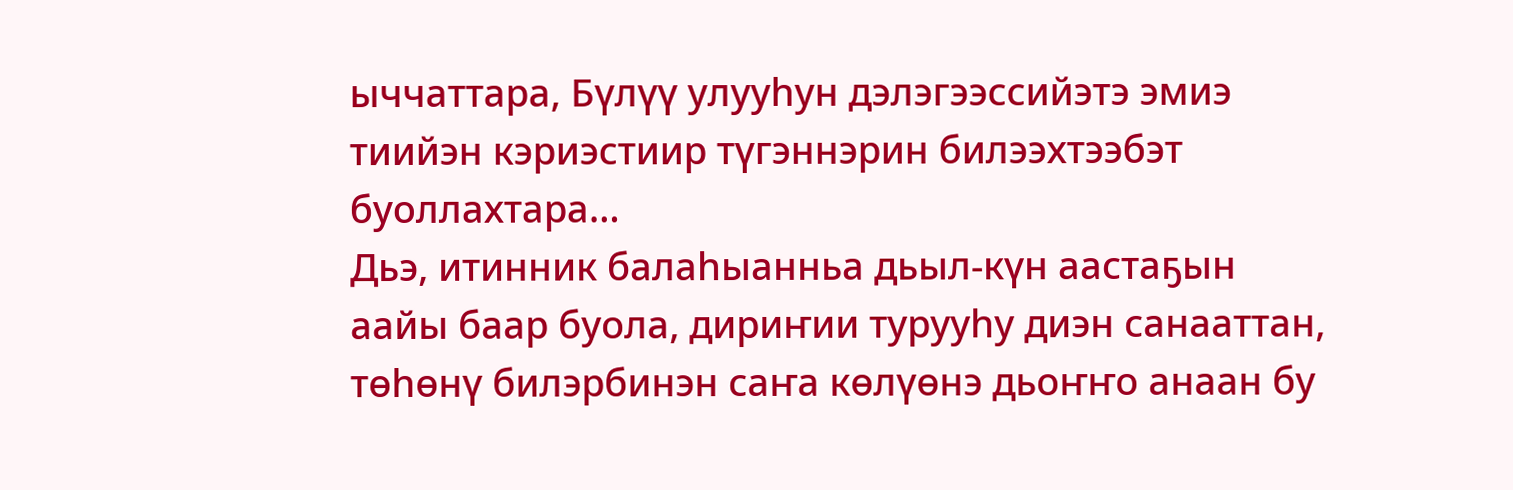ыччаттара, Бүлүү улууһун дэлэгээссийэтэ эмиэ тиийэн кэриэстиир түгэннэрин билээхтээбэт буоллахтара…
Дьэ, итинник балаһыанньа дьыл-күн аастаҕын аайы баар буола, дириҥии турууһу диэн санааттан, төһөнү билэрбинэн саҥа көлүөнэ дьоҥҥо анаан бу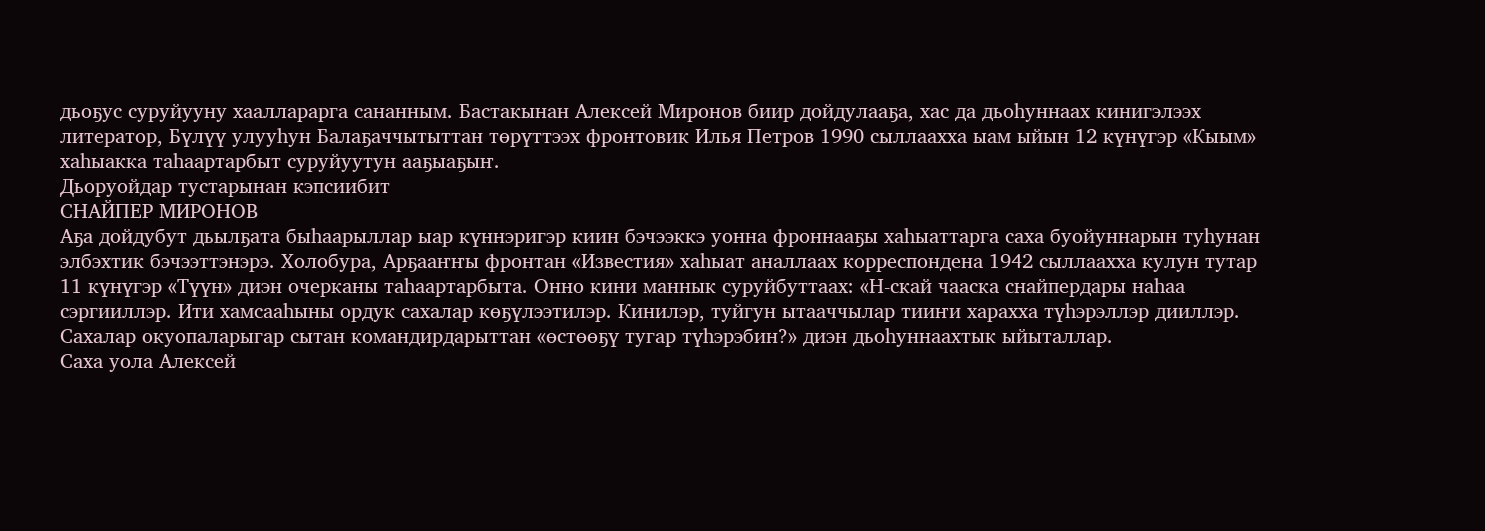дьоҕус суруйууну хаалларарга сананным. Бастакынан Алексей Миронов биир дойдулааҕа, хас да дьоһуннаах кинигэлээх литератор, Бүлүү улууһун Балаҕаччытыттан төрүттээх фронтовик Илья Петров 1990 сыллаахха ыам ыйын 12 күнүгэр «Кыым» хаһыакка таһаартарбыт суруйуутун ааҕыаҕыҥ.
Дьоруойдар тустарынан кэпсиибит
СНАЙПЕР МИРОНОВ
Аҕа дойдубут дьылҕата быһаарыллар ыар күннэригэр киин бэчээккэ уонна фроннааҕы хаһыаттарга саха буойуннарын туһунан элбэхтик бэчээттэнэрэ. Холобура, Арҕааҥҥы фронтан «Известия» хаһыат аналлаах корреспондена 1942 сыллаахха кулун тутар 11 күнүгэр «Түүн» диэн очерканы таһаартарбыта. Онно кини маннык суруйбуттаах: «Н-скай чааска снайпердары наһаа сэргииллэр. Ити хамсааһыны ордук сахалар көҕүлээтилэр. Кинилэр, туйгун ытааччылар тииҥи харахха түһэрэллэр дииллэр. Сахалар окуопаларыгар сытан командирдарыттан «өстөөҕү тугар түһэрэбин?» диэн дьоһуннаахтык ыйыталлар.
Саха уола Алексей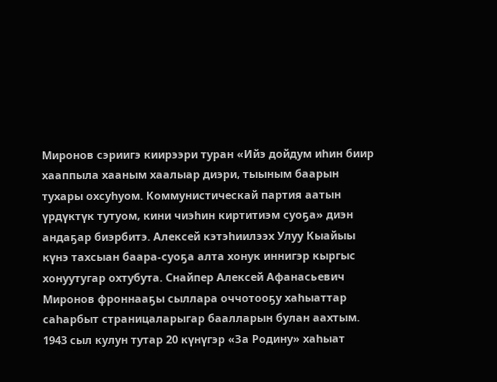Миронов сэриигэ киирээри туран «Ийэ дойдум иһин биир хааппыла хааным хаалыар диэри, тыыным баарын тухары охсуһуом. Коммунистическай партия аатын үрдүктүк тутуом, кини чиэһин киртитиэм суоҕа» диэн андаҕар биэрбитэ. Алексей кэтэһиилээх Улуу Кыайыы күнэ тахсыан баара-суоҕа алта хонук иннигэр кыргыс хонуутугар охтубута. Снайпер Алексей Афанасьевич Миронов фроннааҕы сыллара оччотооҕу хаһыаттар саһарбыт страницаларыгар баалларын булан аахтым.
1943 сыл кулун тутар 20 күнүгэр «За Родину» хаһыат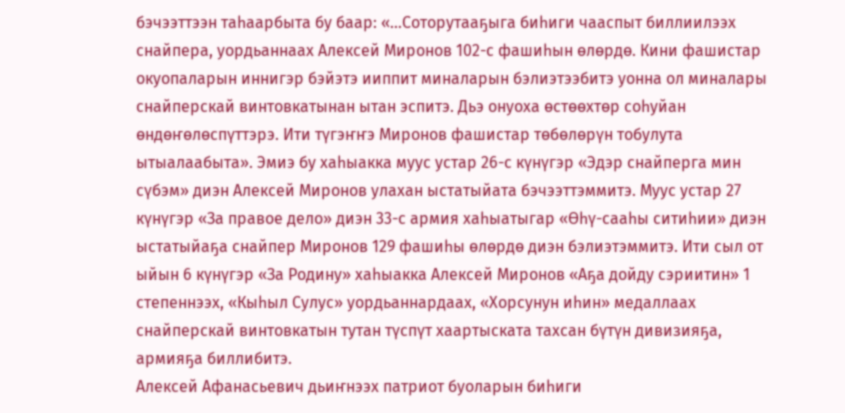бэчээттээн таһаарбыта бу баар: «…Соторутааҕыга биһиги чааспыт биллиилээх снайпера, уордьаннаах Алексей Миронов 102-с фашиһын өлөрдө. Кини фашистар окуопаларын иннигэр бэйэтэ ииппит миналарын бэлиэтээбитэ уонна ол миналары снайперскай винтовкатынан ытан эспитэ. Дьэ онуоха өстөөхтөр соһуйан өндөҥөлөспүттэрэ. Ити түгэҥҥэ Миронов фашистар төбөлөрүн тобулута ытыалаабыта». Эмиэ бу хаһыакка муус устар 26-с күнүгэр «Эдэр снайперга мин сүбэм» диэн Алексей Миронов улахан ыстатыйата бэчээттэммитэ. Муус устар 27 күнүгэр «За правое дело» диэн 33-с армия хаһыатыгар «Өһү-сааһы ситиһии» диэн ыстатыйаҕа снайпер Миронов 129 фашиһы өлөрдө диэн бэлиэтэммитэ. Ити сыл от ыйын 6 күнүгэр «За Родину» хаһыакка Алексей Миронов «Аҕа дойду сэриитин» 1 степеннээх, «Кыһыл Сулус» уордьаннардаах, «Хорсунун иһин» медаллаах снайперскай винтовкатын тутан түспүт хаартыската тахсан бүтүн дивизияҕа, армияҕа биллибитэ.
Алексей Афанасьевич дьиҥнээх патриот буоларын биһиги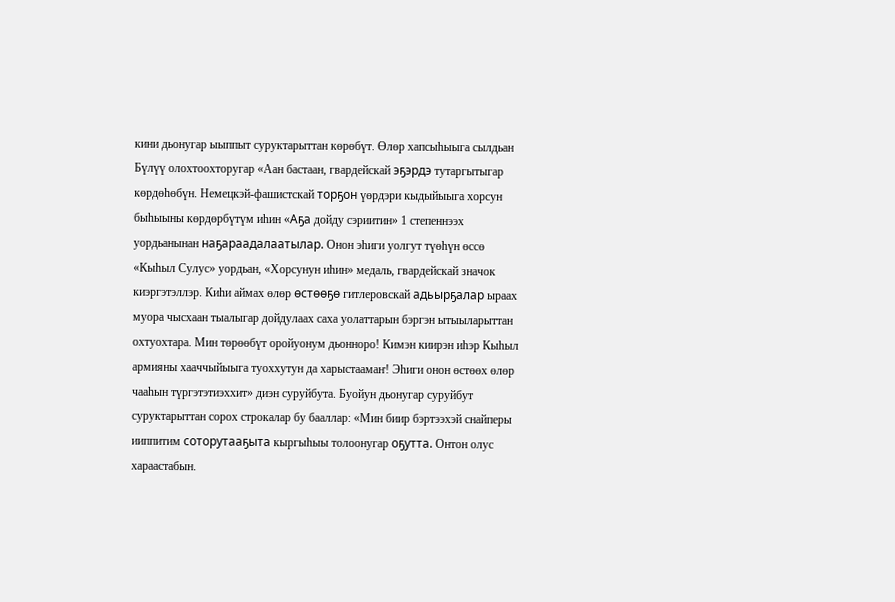кини дьонугар ыыппыт суруктарыттан көрөбүт. Өлөр хапсыһыыга сылдьан Бүлүү олохтоохторугар «Аан бастаан, гвардейскай эҕэрдэ тутаргытыгар көрдөһөбүн. Немецкэй-фашистскай торҕон үөрдэри кыдыйыыга хорсун быһыыны көрдөрбүтүм иһин «Аҕа дойду сэриитин» 1 степеннээх уордьанынан наҕараадалаатылар. Онон эһиги уолгут түөһүн өссө «Кыһыл Сулус» уордьан, «Хорсунун иһин» медаль, гвардейскай значок киэргэтэллэр. Киһи аймах өлөр өстөөҕө гитлеровскай адьырҕалар ыраах муора чысхаан тыалыгар дойдулаах саха уолаттарын бэргэн ытыыларыттан охтуохтара. Мин төрөөбүт оройуонум дьонноро! Кимэн киирэн иһэр Кыһыл армияны хааччыйыыга туоххутун да харыстаамаҥ! Эһиги онон өстөөх өлөр чааһын түргэтэтиэххит» диэн суруйбута. Буойун дьонугар суруйбут суруктарыттан сорох строкалар бу бааллар: «Мин биир бэртээхэй снайперы ииппитим соторутааҕыта кыргыһыы толоонугар оҕутта. Онтон олус хараастабын.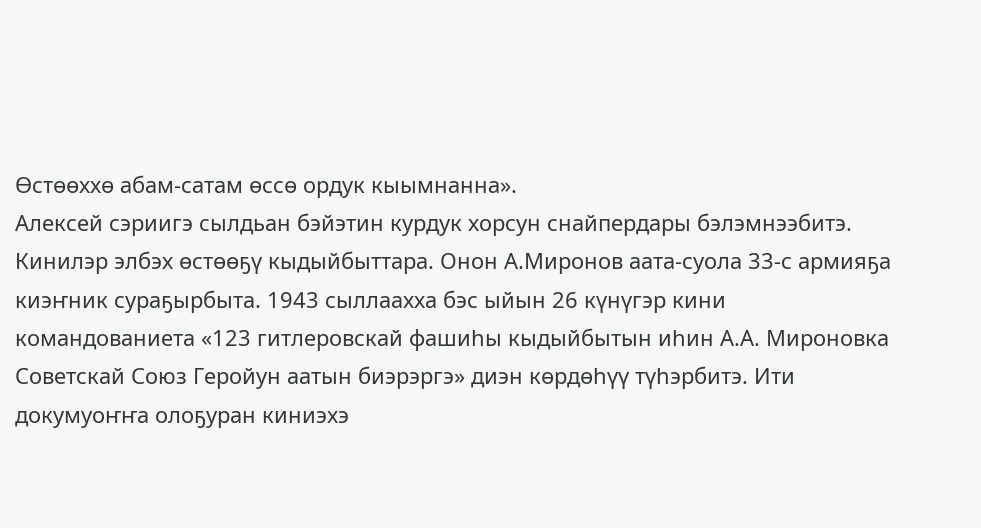Өстөөххө абам-сатам өссө ордук кыымнанна».
Алексей сэриигэ сылдьан бэйэтин курдук хорсун снайпердары бэлэмнээбитэ. Кинилэр элбэх өстөөҕү кыдыйбыттара. Онон А.Миронов аата-суола 33-с армияҕа киэҥник сураҕырбыта. 1943 сыллаахха бэс ыйын 26 күнүгэр кини командованиета «123 гитлеровскай фашиһы кыдыйбытын иһин А.А. Мироновка Советскай Союз Геройун аатын биэрэргэ» диэн көрдөһүү түһэрбитэ. Ити докумуоҥҥа олоҕуран киниэхэ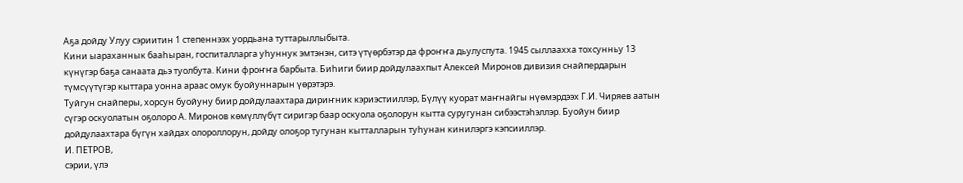Аҕа дойду Улуу сэриитин 1 степеннээх уордьана туттарыллыбыта.
Кини ыараханнык бааһыран, госпиталларга уһуннук эмтэнэн, ситэ үтүөрбэтэр да фроҥҥа дьулуспута. 1945 сыллаахха тохсунньу 13 күнүгэр баҕа санаата дьэ туолбута. Кини фроҥҥа барбыта. Биһиги биир дойдулаахпыт Алексей Миронов дивизия снайпердарын түмсүүтүгэр кыттара уонна араас омук буойуннарын үөрэтэрэ.
Туйгун снайперы, хорсун буойуну биир дойдулаахтара дириҥник кэриэстииллэр, Бүлүү куорат маҥнайгы нүөмэрдээх Г.И. Чиряев аатын сүгэр оскуолатын оҕолоро А. Миронов көмүллүбүт сиригэр баар оскуола оҕолорун кытта суругунан сибээстэһэллэр. Буойун биир дойдулаахтара бүгүн хайдах олороллорун, дойду олоҕор тугунан кытталларын туһунан кинилэргэ кэпсииллэр.
И. ПЕТРОВ,
сэрии, үлэ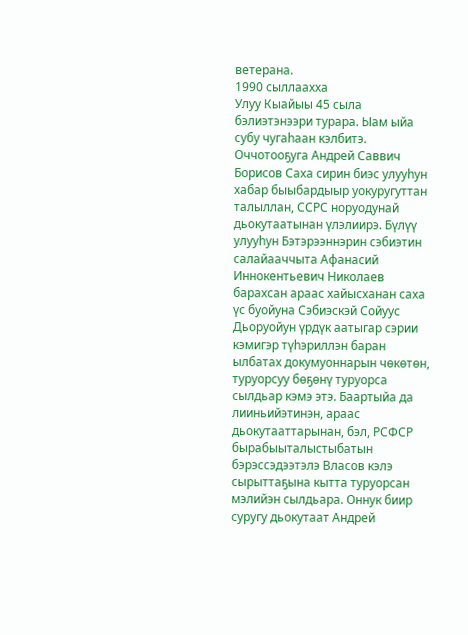ветерана.
1990 сыллаахха
Улуу Кыайыы 45 сыла бэлиэтэнээри турара. Ыам ыйа субу чугаһаан кэлбитэ. Оччотооҕуга Андрей Саввич Борисов Саха сирин биэс улууһун хабар быыбардыыр уокуругуттан талыллан, ССРС норуодунай дьокутаатынан үлэлиирэ. Бүлүү улууһун Бэтэрээннэрин сэбиэтин салайааччыта Афанасий Иннокентьевич Николаев барахсан араас хайысханан саха үс буойуна Сэбиэскэй Сойуус Дьоруойун үрдүк аатыгар сэрии кэмигэр түһэриллэн баран ылбатах докумуоннарын чөкөтөн, туруорсуу бөҕөнү туруорса сылдьар кэмэ этэ. Баартыйа да лииньийэтинэн, араас дьокутааттарынан, бэл, РСФСР бырабыыталыстыбатын бэрэссэдээтэлэ Власов кэлэ сырыттаҕына кытта туруорсан мэлийэн сылдьара. Оннук биир суругу дьокутаат Андрей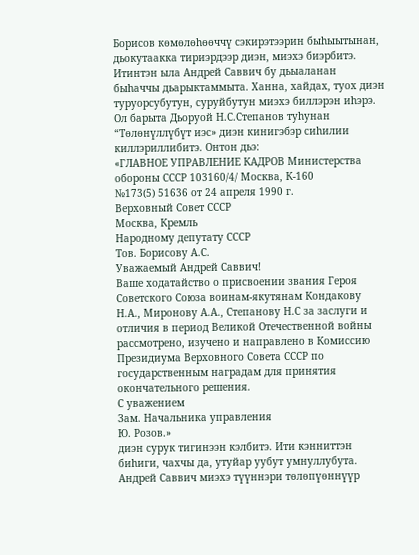Борисов көмөлөһөөччү сэкирэтээрин быһыытынан, дьокутаакка тириэрдээр диэн, миэхэ биэрбитэ. Итинтэн ыла Андрей Саввич бу дьыаланан быһаччы дьарыктаммыта. Ханна, хайдах, туох диэн туруорсубутун, суруйбутун миэхэ биллэрэн иһэрэ. Ол барыта Дьоруой Н.С.Степанов туһунан “Төлөнүллүбүт иэс» диэн кинигэбэр сиһилии киллэриллибитэ. Онтон дьэ:
«ГЛАВНОЕ УПРАВЛЕНИЕ КАДРОВ Министерства обороны СССР 103160/4/ Москва, К-160
№173(5) 51636 от 24 апреля 1990 г.
Верховный Совет СССР
Москва, Кремль
Народному депутату СССР
Тов. Борисову А.С.
Уважаемый Андрей Саввич!
Ваше ходатайство о присвоении звания Героя Советского Союза воинам-якутянам Кондакову Н.А., Миронову А.А., Степанову Н.С за заслуги и отличия в период Великой Отечественной войны рассмотрено, изучено и направлено в Комиссию Президиума Верховного Совета СССР по государственным наградам для принятия окончательного решения.
С уважением
Зам. Начальника управления
Ю. Розов.»
диэн сурук тигинээн кэлбитэ. Ити кэнниттэн биһиги, чахчы да, утуйар уубут умнуллубута. Андрей Саввич миэхэ түүннэри төлөпүөннүүр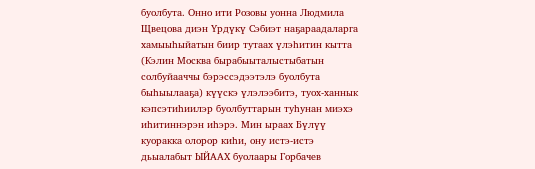буолбута. Онно ити Розовы уонна Людмила Щвецова диэн Үрдүкү Сэбиэт наҕараадаларга хамыыһыйатын биир тутаах үлэһитин кытта (Кэлин Москва бырабыыталыстыбатын солбуйааччы бэрэссэдээтэлэ буолбута быһыылааҕа) күүскэ үлэлээбитэ, туох-ханнык кэпсэтиһиилэр буолбуттарын туһунан миэхэ иһитиннэрэн иһэрэ. Мин ыраах Бүлүү куоракка олорор киһи, ону истэ-истэ дьыалабыт ЫЙААХ буолаары Горбачев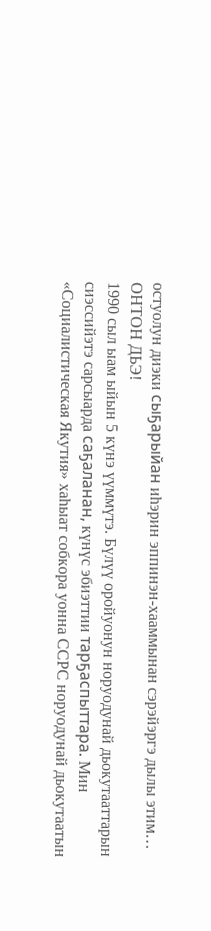остуолун диэки сыҕарыйан иһэрин эппинэн-хааммынан сэрэйэргэ дылы этим…
ОНТОН ДЬЭ!
1990 сыл ыам ыйын 5 күнэ үүммүтэ. Бүлүү оройуонун норуодунай дьокутааттарын сиэссийэтэ сарсыарда саҕаланан, күнүс эбиэттии тарҕаспыттара. Мин «Социалистическая Якутия» хаһыат собкора уонна ССРС норуодунай дьокутаатын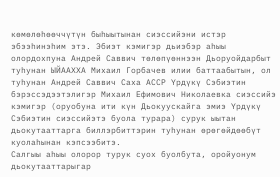көмөлөһөөччүтүн быһыытынан сиэссийэни истэр эбээһинэһим этэ. Эбиэт кэмигэр дьиэбэр аһыы олордохпуна Андрей Саввич төлөпүөннээн Дьоруойдарбыт туһунан ЫЙААХХА Михаил Горбачев илии баттаабытын, ол туһунан Андрей Саввич Саха АССР Үрдүкү Сэбиэтин бэрэссэдээтэлигэр Михаил Ефимович Николаевка сиэссийэ кэмигэр (оруобуна ити күн Дьокуускайга эмиэ Үрдүкү Сэбиэтин сиэссийэтэ буола турара) сурук ыытан дьокутааттарга биллэрбиттэрин туһунан өрөгөйдөөбүт куолаһынан кэпсээбитэ.
Салгыы аһыы олорор турук суох буолбута, оройуонум дьокутааттарыгар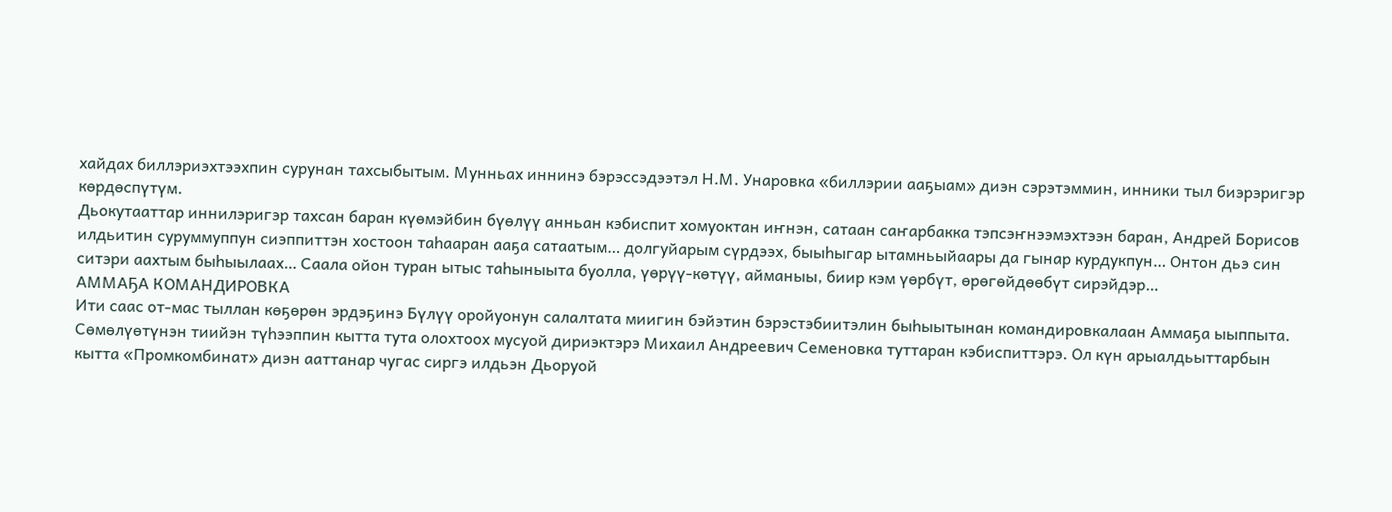хайдах биллэриэхтээхпин сурунан тахсыбытым. Мунньах иннинэ бэрэссэдээтэл Н.М. Унаровка «биллэрии ааҕыам» диэн сэрэтэммин, инники тыл биэрэригэр көрдөспүтүм.
Дьокутааттар иннилэригэр тахсан баран күөмэйбин бүөлүү анньан кэбиспит хомуоктан иҥнэн, сатаан саҥарбакка тэпсэҥнээмэхтээн баран, Андрей Борисов илдьитин суруммуппун сиэппиттэн хостоон таһааран ааҕа сатаатым… долгуйарым сүрдээх, быыһыгар ытамньыйаары да гынар курдукпун… Онтон дьэ син ситэри аахтым быһыылаах… Саала ойон туран ытыс таһыныыта буолла, үөрүү-көтүү, айманыы, биир кэм үөрбүт, өрөгөйдөөбүт сирэйдэр…
АММАҔА КОМАНДИРОВКА
Ити саас от-мас тыллан көҕөрөн эрдэҕинэ Бүлүү оройуонун салалтата миигин бэйэтин бэрэстэбиитэлин быһыытынан командировкалаан Аммаҕа ыыппыта. Сөмөлүөтүнэн тиийэн түһээппин кытта тута олохтоох мусуой дириэктэрэ Михаил Андреевич Семеновка туттаран кэбиспиттэрэ. Ол күн арыалдьыттарбын кытта «Промкомбинат» диэн ааттанар чугас сиргэ илдьэн Дьоруой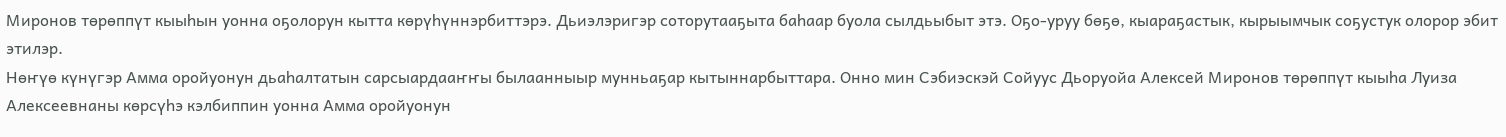Миронов төрөппүт кыыһын уонна оҕолорун кытта көрүһүннэрбиттэрэ. Дьиэлэригэр соторутааҕыта баһаар буола сылдьыбыт этэ. Оҕо-уруу бөҕө, кыараҕастык, кырыымчык соҕустук олорор эбит этилэр.
Нөҥүө күнүгэр Амма оройуонун дьаһалтатын сарсыардааҥҥы былаанныыр мунньаҕар кытыннарбыттара. Онно мин Сэбиэскэй Сойуус Дьоруойа Алексей Миронов төрөппүт кыыһа Луиза Алексеевнаны көрсүһэ кэлбиппин уонна Амма оройуонун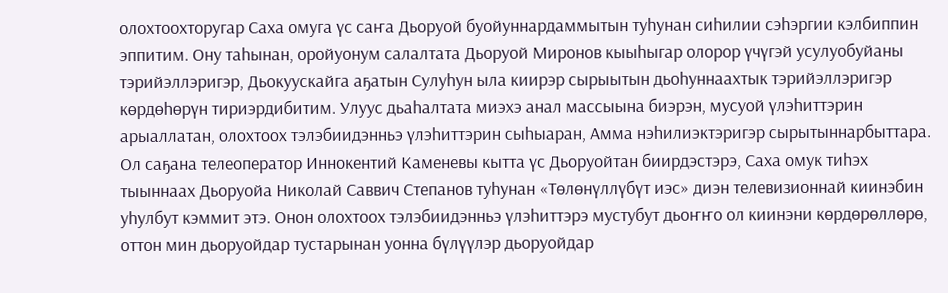олохтоохторугар Саха омуга үс саҥа Дьоруой буойуннардаммытын туһунан сиһилии сэһэргии кэлбиппин эппитим. Ону таһынан, оройуонум салалтата Дьоруой Миронов кыыһыгар олорор үчүгэй усулуобуйаны тэрийэллэригэр, Дьокуускайга аҕатын Сулуһун ыла киирэр сырыытын дьоһуннаахтык тэрийэллэригэр көрдөһөрүн тириэрдибитим. Улуус дьаһалтата миэхэ анал массыына биэрэн, мусуой үлэһиттэрин арыаллатан, олохтоох тэлэбиидэнньэ үлэһиттэрин сыһыаран, Амма нэһилиэктэригэр сырытыннарбыттара.
Ол саҕана телеоператор Иннокентий Каменевы кытта үс Дьоруойтан биирдэстэрэ, Саха омук тиһэх тыыннаах Дьоруойа Николай Саввич Степанов туһунан «Төлөнүллүбүт иэс» диэн телевизионнай киинэбин уһулбут кэммит этэ. Онон олохтоох тэлэбиидэнньэ үлэһиттэрэ мустубут дьоҥҥо ол киинэни көрдөрөллөрө, оттон мин дьоруойдар тустарынан уонна бүлүүлэр дьоруойдар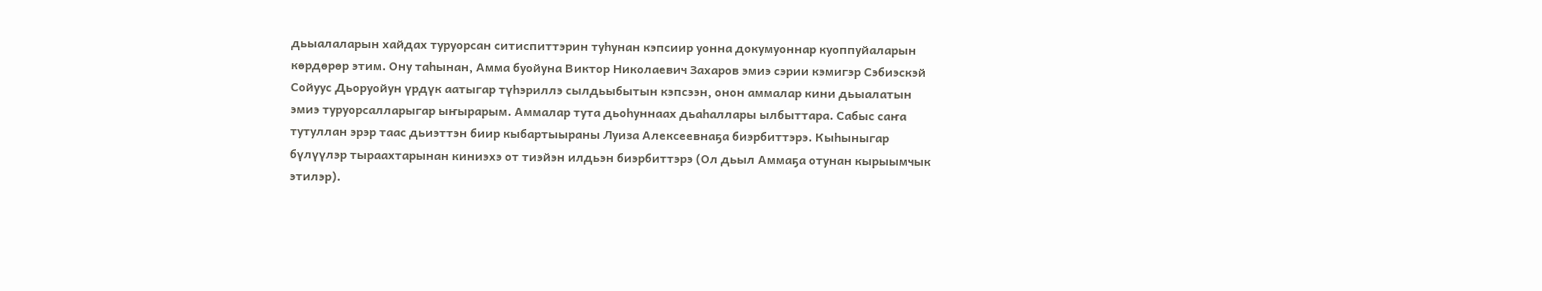дьыалаларын хайдах туруорсан ситиспиттэрин туһунан кэпсиир уонна докумуоннар куоппуйаларын көрдөрөр этим. Ону таһынан, Амма буойуна Виктор Николаевич Захаров эмиэ сэрии кэмигэр Сэбиэскэй Сойуус Дьоруойун үрдүк аатыгар түһэриллэ сылдьыбытын кэпсээн, онон аммалар кини дьыалатын эмиэ туруорсалларыгар ыҥырарым. Аммалар тута дьоһуннаах дьаһаллары ылбыттара. Сабыс саҥа тутуллан эрэр таас дьиэттэн биир кыбартыыраны Луиза Алексеевнаҕа биэрбиттэрэ. Кыһыныгар бүлүүлэр тыраахтарынан киниэхэ от тиэйэн илдьэн биэрбиттэрэ (Ол дьыл Аммаҕа отунан кырыымчык этилэр).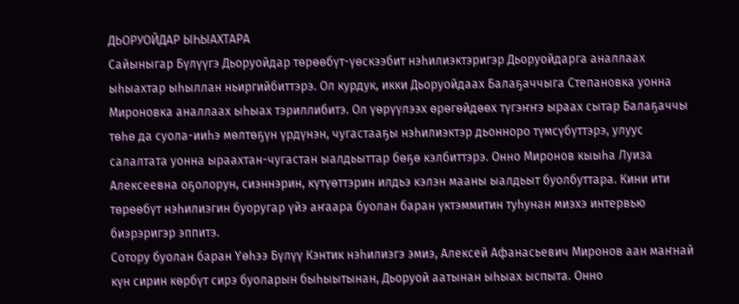ДЬОРУОЙДАР ЫҺЫАХТАРА
Сайыныгар Бүлүүгэ Дьоруойдар төрөөбүт-үөскээбит нэһилиэктэригэр Дьоруойдарга аналлаах ыһыахтар ыһыллан ньиргийбиттэрэ. Ол курдук, икки Дьоруойдаах Балаҕаччыга Степановка уонна Мироновка аналлаах ыһыах тэриллибитэ. Ол үөрүүлээх өрөгөйдөөх түгэҥҥэ ыраах сытар Балаҕаччы төһө да суола-ииһэ мөлтөҕүн үрдүнэн, чугастааҕы нэһилиэктэр дьонноро түмсүбүттэрэ, улуус салалтата уонна ыраахтан-чугастан ыалдьыттар бөҕө кэлбиттэрэ. Онно Миронов кыыһа Луиза Алексеевна оҕолорун, сиэннэрин, күтүөттэрин илдьэ кэлэн мааны ыалдьыт буолбуттара. Кини ити төрөөбүт нэһилиэгин буоругар үйэ аҥаара буолан баран үктэммитин туһунан миэхэ интервью биэрэригэр эппитэ.
Сотору буолан баран Үөһээ Бүлүү Кэнтик нэһилиэгэ эмиэ, Алексей Афанасьевич Миронов аан маҥнай күн сирин көрбүт сирэ буоларын быһыытынан, Дьоруой аатынан ыһыах ыспыта. Онно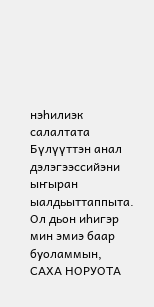нэһилиэк салалтата Бүлүүттэн анал дэлэгээссийэни ыҥыран ыалдьыттаппыта. Ол дьон иһигэр мин эмиэ баар буоламмын, САХА НОРУОТА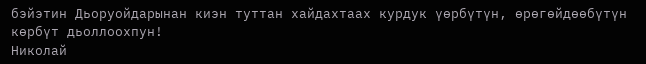бэйэтин Дьоруойдарынан киэн туттан хайдахтаах курдук үөрбүтүн, өрөгөйдөөбүтүн көрбүт дьоллоохпун!
Николай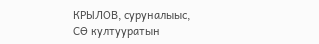КРЫЛОВ, суруналыыс,
СӨ култууратын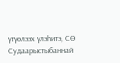үтүөлээх үлэһитэ, СӨ Судаарыстыбаннай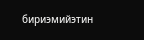бириэмийэтин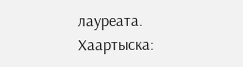лауреата.
Хаартыска: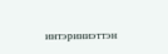интэриниэттэн